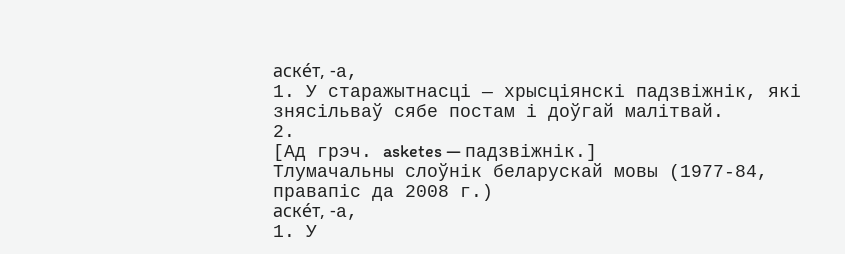аске́т, ‑а,
1. У старажытнасці — хрысціянскі падзвіжнік, які знясільваў сябе постам і доўгай малітвай.
2.
[Ад грэч. asketes — падзвіжнік.]
Тлумачальны слоўнік беларускай мовы (1977-84, правапіс да 2008 г.)
аске́т, ‑а,
1. У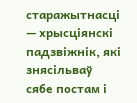старажытнасці — хрысціянскі падзвіжнік, які знясільваў сябе постам і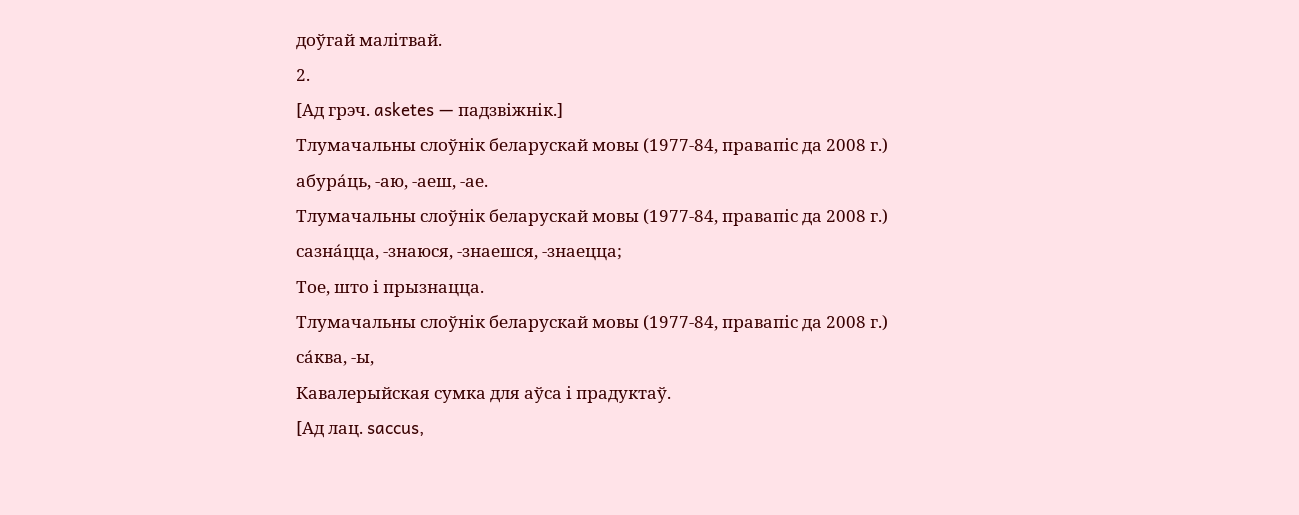доўгай малітвай.
2.
[Ад грэч. asketes — падзвіжнік.]
Тлумачальны слоўнік беларускай мовы (1977-84, правапіс да 2008 г.)
абура́ць, ‑аю, ‑аеш, ‑ае.
Тлумачальны слоўнік беларускай мовы (1977-84, правапіс да 2008 г.)
сазна́цца, ‑знаюся, ‑знаешся, ‑знаецца;
Тое, што і прызнацца.
Тлумачальны слоўнік беларускай мовы (1977-84, правапіс да 2008 г.)
са́ква, ‑ы,
Кавалерыйская сумка для аўса і прадуктаў.
[Ад лац. saccus,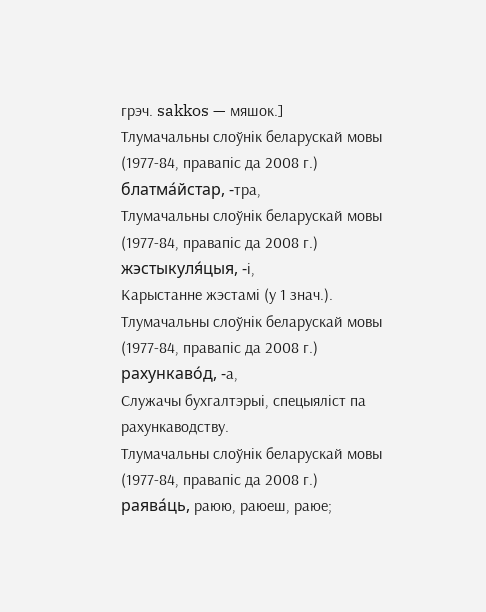грэч. sakkos — мяшок.]
Тлумачальны слоўнік беларускай мовы (1977-84, правапіс да 2008 г.)
блатма́йстар, ‑тра,
Тлумачальны слоўнік беларускай мовы (1977-84, правапіс да 2008 г.)
жэстыкуля́цыя, ‑і,
Карыстанне жэстамі (у 1 знач.).
Тлумачальны слоўнік беларускай мовы (1977-84, правапіс да 2008 г.)
рахункаво́д, ‑а,
Служачы бухгалтэрыі, спецыяліст па рахункаводству.
Тлумачальны слоўнік беларускай мовы (1977-84, правапіс да 2008 г.)
раява́ць, раюю, раюеш, раюе;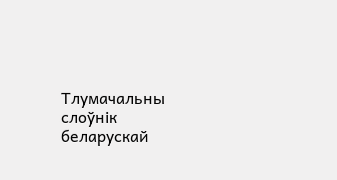Тлумачальны слоўнік беларускай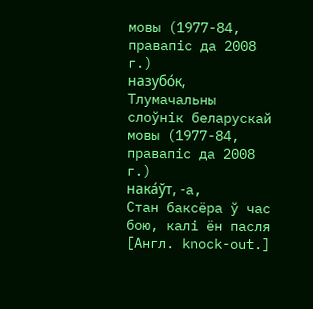мовы (1977-84, правапіс да 2008 г.)
назубо́к,
Тлумачальны слоўнік беларускай мовы (1977-84, правапіс да 2008 г.)
нака́ўт, ‑а,
Стан баксёра ў час бою, калі ён пасля
[Англ. knock-out.]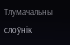Тлумачальны слоўнік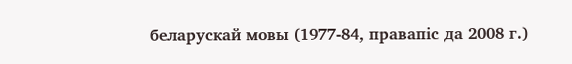беларускай мовы (1977-84, правапіс да 2008 г.)